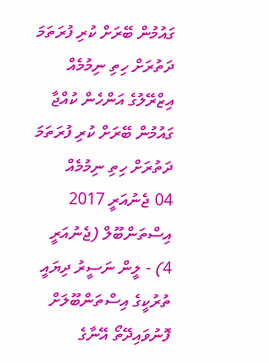ގައުމުން ބޭރަށް ކުރި ފުރަތަމަ ދަތުރަށް ހިތި ނިމުމެއް
އިޒްރޭލުގެ އަންހެން ކުއްޖާ ގައުމުން ބޭރަށް ކުރި ފުރަތަމަ ދަތުރަށް ހިތި ނިމުމެއް
04 ޖެނުއަރީ 2017
އިސްތަންބޫލް (ޖެނުއަރީ 4) - ލީން ނަސީރު ދިޔައީ ތުރުކީގެ އިސްތަންބޫލަށް ފޮނުވައިދޭތޯ އޭނާގެ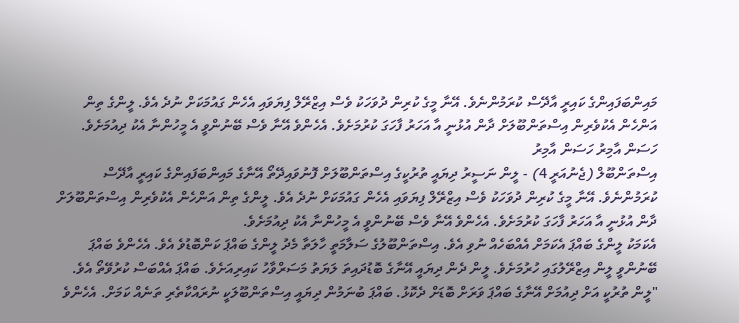މައިންބަފައިންގެ ކައިރީ އާދޭސް ކުރަމުންނެވެ. އޭނާ މީގެ ކުރިން ދުވަހަކު ވެސް އިޒްރޭލް ފިޔަވައި އެހެން ގައުމަކަށް ނުދެ އެވެ. ލީންގެ ތިން އަންހެން އެކުވެރިން އިސްތަންބޫލަށް ދާން އުޅުނީ އާ އަހަރު ފާހަގަ ކުރުމަށެވެ. އެހެންވެ އޭނާ ވެސް ބޭނުންވީ އެ މީހުންނާ އެކު ދިއުމަށެވެ.
ހަސަން އާމިރު ހަސަން އާމިރު
އިސްތަންބޫލް (ޖެނުއަރީ 4) - ލީން ނަސީރު ދިޔައީ ތުރުކީގެ އިސްތަންބޫލަށް ފޮނުވައިދޭތޯ އޭނާގެ މައިންބަފައިންގެ ކައިރީ އާދޭސް ކުރަމުންނެވެ. އޭނާ މީގެ ކުރިން ދުވަހަކު ވެސް އިޒްރޭލް ފިޔަވައި އެހެން ގައުމަކަށް ނުދެ އެވެ. ލީންގެ ތިން އަންހެން އެކުވެރިން އިސްތަންބޫލަށް ދާން އުޅުނީ އާ އަހަރު ފާހަގަ ކުރުމަށެވެ. އެހެންވެ އޭނާ ވެސް ބޭނުންވީ އެ މީހުންނާ އެކު ދިއުމަށެވެ.
އެކަމަކު ލީންގެ ބައްޕަ އެކަމަށް އެއްބަހެއް ނުވި އެވެ. އިސްތަންބޫލުގެ ސަލާމަތީ ހާލަތާ މެދު ލީންގެ ބައްޕަ ކަންބޮޑުވެ އެވެ. އެހެންވެ ބައްޕަ ބޭނުންވީ ލީން އިޒްރޭލުގައި ހުރުމަށެވެ. ލީން ދެން ދިޔައީ އޭނާގެ ބޮޑުދައިތަ ލަޔަތު މަސަރްވާހު ކައިރިއަށެވެ. ބައްޕަ އެއްބަސް ކުރުވޭތޯ އެވެ.
"ލީން ތުރުކީ އަށް ދިއުމަށް އޭނާގެ ބައްޕަ ވަރަށް ބޮޑަށް ދެކޮޅު. ބައްޕަ ބުނަމުން ދިޔައީ އިސްތަންބޫލަކީ ނުރައްކާތެރި ތަނެއް ކަމަށް. އެހެންވެ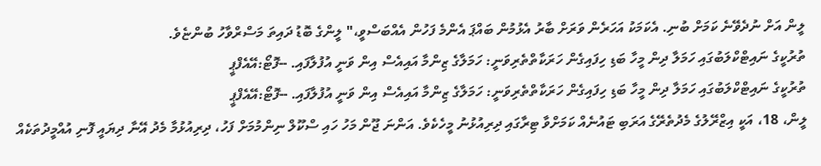ލީން އަށް ނުދެވޭނެ ކަމަށް ބުނި. އެކަމަކު އަހަރެން ވަރަށް ބާރު އެޅުމުން ބައްޕަ އެންމެ ފަހުން އެއްބަސްވީ،" ލީންގެ ބޮޑު ދައިތަ މަސްރްވާހު ބުންޏެވެ.
ތުރުކީގެ ނައިޓްކްލަބުގައި ހަމަލާ ދިން މީހާ ބަޑި ހިފައިގެން ހަރަކާތްތެރިވަނީ: ހަމަލާގެ ޒިންމާ އައިއެސް އިން ވަނީ އުފުލާފައި. --ފޮޓޯ:އޭއެފްޕީ
ތުރުކީގެ ނައިޓްކްލަބުގައި ހަމަލާ ދިން މީހާ ބަޑި ހިފައިގެން ހަރަކާތްތެރިވަނީ: ހަމަލާގެ ޒިންމާ އައިއެސް އިން ވަނީ އުފުލާފައި. --ފޮޓޯ:އޭއެފްޕީ
ލީން، 18، އަކީ އިޒްރޭލުގެ މެދުތެރޭގެ އަރަބި ޓައުނެއް ކަމަށްވާ ޓިރާގައި ދިރިއުޅުނު މީހެކެވެ. އަންނަ ޖޫން މަހު ހައި ސްކޫލް ނިންމުމަށް ފަހު، ދިރިއުޅުމާ މެދު އޭނާ ދިޔައީ ފޮނި އުއްމީދުތަކެއް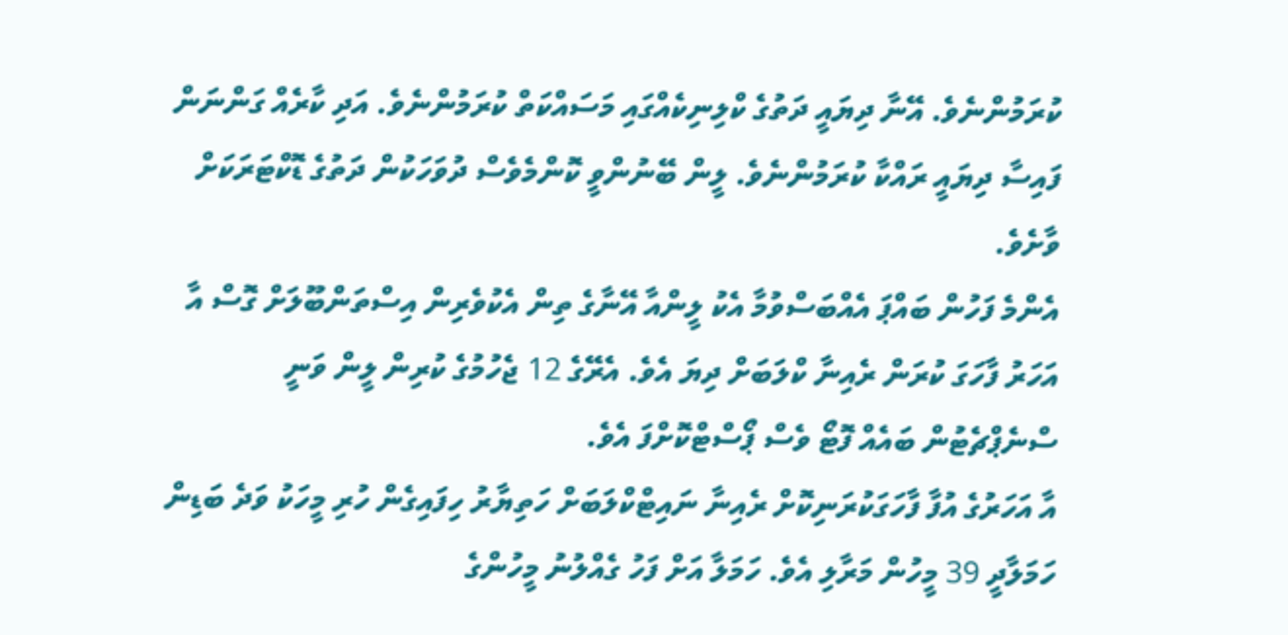ކުރަމުންނެވެ. އޭނާ ދިޔައީ ދަތުގެ ކްލިނިކެއްގައި މަސައްކަތް ކުރަމުންނެވެ. އަދި ކާރެއް ގަންނަން ފައިސާ ދިޔައީ ރައްކާ ކުރަމުންނެވެ. ލީން ބޭނުންވީ ކޮންމެވެސް ދުވަހަކުން ދަތުގެ ޑޮކްޓަރަކަށް ވާށެވެ.
އެންމެ ފަހުން ބައްޕަ އެއްބަސްވުމާ އެކު ލީންއާ އޭނާގެ ތިން އެކުވެރިން އިސްތަންބޫލަށް ގޮސް އާ އަހަރު ފާހަގަ ކުރަން ރެއިނާ ކްލަބަށް ދިޔަ އެވެ. އެރޭގެ 12 ޖެހުމުގެ ކުރިން ލީން ވަނީ ސްނެޕްޗެޓުން ބައެއް ފޮޓޯ ވެސް ޕޯސްޓްކޮށްފަ އެވެ.
އާ އަހަރުގެ އުފާ ފާހަގަކުރަނިކޮށް ރެއިނާ ނައިޓްކްލަބަށް ހަތިޔާރު ހިފައިގެން ހުރި މީހަކު ވަދެ ބަޑިން ހަމަލާދީ 39 މީހުން މަރާލި އެވެ. ހަމަލާ އަށް ފަހު ގެއްލުނު މީހުންގެ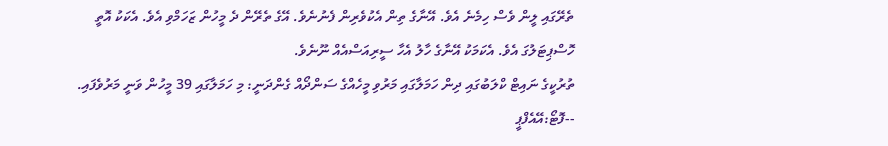ތެރޭގައި ލީން ވެސް ހިމެނެ އެވެ. އޭނާގެ ތިން އެކުވެރިން ފެނުނެވެ. އޭގެ ތެރޭން ދެ މީހުން ޒަހަމްވި އެވެ. އެކަކު އޮތީ ހޮސްޕިޓަލުގަ އެވެ. އެކަމަކު އޭނާގެ ހާލު އެހާ ސީރިއަސްއެއް ނޫނެވެ.
ތުރުކީގެ ނައިޓް ކްލަބުގައި ދިން ހަމަލާގައި މަރުވި މީހެއްގެ ސަންދޯއް ގެންދަނީ: މި ހަމަލާގައި 39 މީހުން ވަނީ މަރުވެފައި. --ފޮޓޯ:އޭއެފްޕީ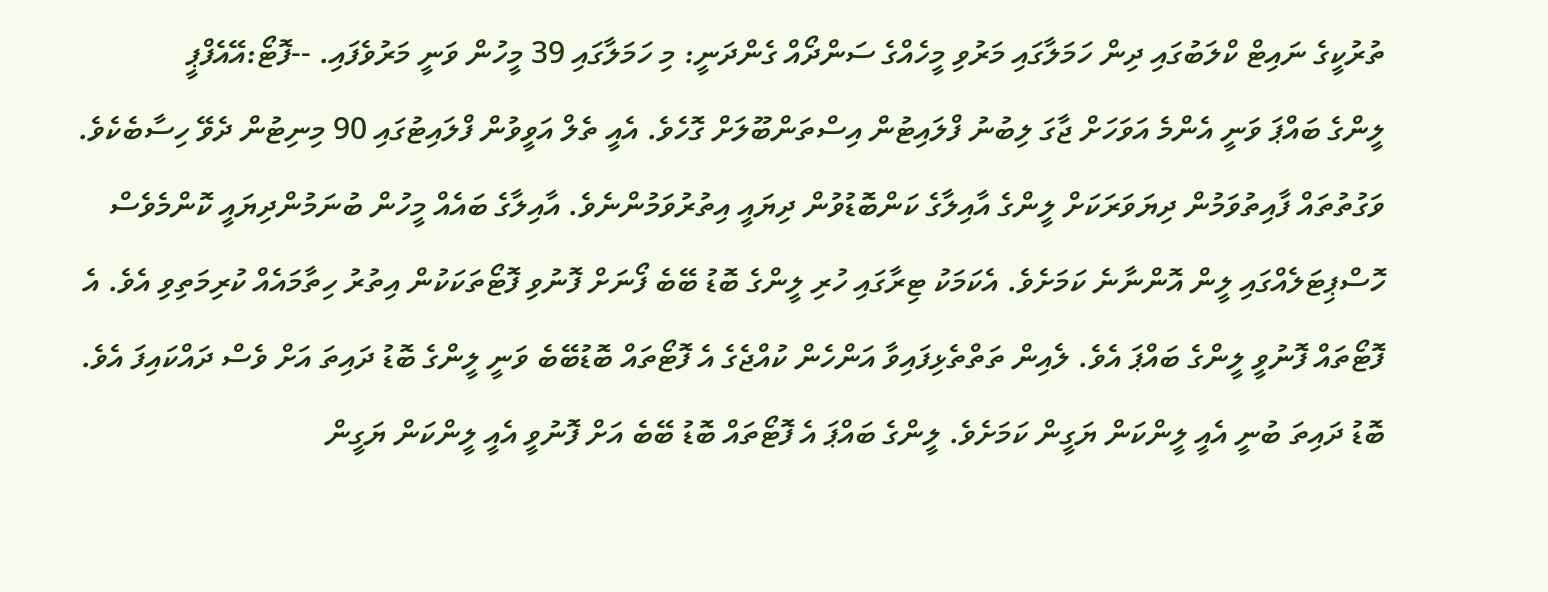ތުރުކީގެ ނައިޓް ކްލަބުގައި ދިން ހަމަލާގައި މަރުވި މީހެއްގެ ސަންދޯއް ގެންދަނީ: މި ހަމަލާގައި 39 މީހުން ވަނީ މަރުވެފައި. --ފޮޓޯ:އޭއެފްޕީ
ލީންގެ ބައްޕަ ވަނީ އެންމެ އަވަހަށް ޖާގަ ލިބުނު ފްލައިޓުން އިސްތަންބޫލަށް ގޮހެވެ. އެއީ ތެލް އަވީވުން ފްލައިޓުގައި 90 މިނިޓުން ދެވޭ ހިސާބެކެވެ. ވަގުތުތައް ފާއިތުވަމުން ދިޔަވަރަކަށް ލީންގެ އާއިލާގެ ކަންބޮޑުވުން ދިޔައީ އިތުރުވަމުންނެވެ. އާއިލާގެ ބައެއް މީހުން ބުނަމުންދިޔައީ ކޮންމެވެސް ހޮސްޕިޓަލެއްގައި ލީން އޮންނާނެ ކަމަށެވެ. އެކަމަކު ޓިރާގައި ހުރި ލީންގެ ބޮޑު ބޭބެ ފޯނަށް ފޮނުވި ފޮޓޯތަކަކުން އިތުރު ހިތާމައެއް ކުރިމަތިވި އެވެ. އެ ފޮޓޯތައް ފޮނުވީ ލީންގެ ބައްޕަ އެވެ. ލެއިން ތަތްތެޅިފައިވާ އަންހެން ކުއްޖެގެ އެ ފޮޓޯތައް ބޮޑުބޭބެ ވަނީ ލީންގެ ބޮޑު ދައިތަ އަށް ވެސް ދައްކައިފަ އެވެ. ބޮޑު ދައިތަ ބުނީ އެއީ ލީންކަން ޔަގީން ކަމަށެވެ. ލީންގެ ބައްޕަ އެ ފޮޓޯތައް ބޮޑު ބޭބެ އަށް ފޮނުވީ އެއީ ލީންކަން ޔަގީން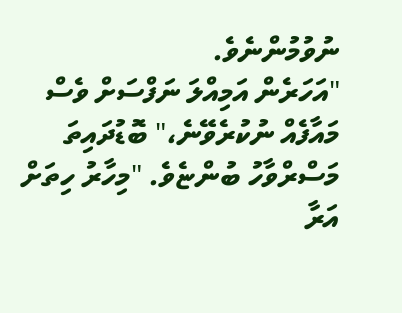ނުވުމުންނެވެ.
"އަހަރެން އަމިއްލަ ނަފްސަށް ވެސް މައާފެއް ނުކުރެވޭނެ،" ބޮޑުދައިތަ މަސްރްވާހު ބުންޏެވެ. "މިހާރު ހިތަށް އަރާ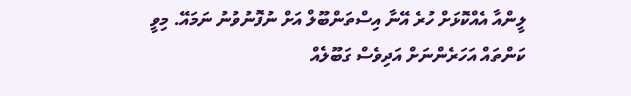ލީންއާ އެއްކޮޅަށް ހުރެ އޭނާ އިސްތަންބޫލް އަށް ނުފޮނުވުނު ނަމައޭ. މިވީ ކަންތައް އަހަރެންނަށް އަދިވެސް ގަބޫލެއް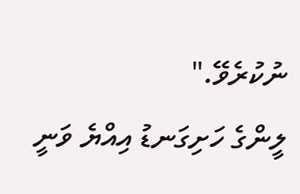ނުކުރެވޭ."
ލީންގެ ހަށިގަނޑު އިއްޔެ ވަނީ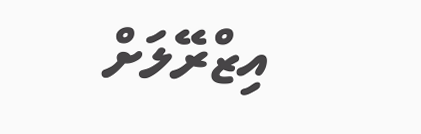އިޒްރޭލަށް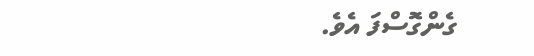ގެންގޮސްފަ އެވެ.